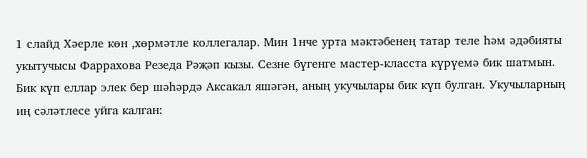1 слайд Хәерле көн ,хөрмәтле коллегалар. Мин 1нче урта мәктәбенең татар теле һәм әдәбияты укытучысы Фаррахова Резеда Рәҗәп кызы. Сезне бүгенге мастер-класста күрүемә бик шатмын.
Бик күп еллар элек бер шәһәрдә Аксакал яшәгән, аның укучылары бик күп булган. Укучыларның иң сәләтлесе уйга калган: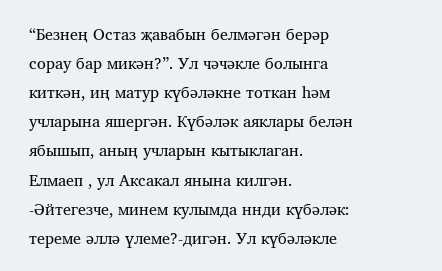“Безнең Остаз җавабын белмәгән берәр сорау бар микән?”. Ул чәчәкле болынга киткән, иң матур күбәләкне тоткан һәм учларына яшергән. Күбәләк аяклары белән ябышып, аның учларын кытыклаган. Елмаеп , ул Аксакал янына килгән.
-Әйтегезче, минем кулымда ннди күбәләк: тереме әллә үлеме?-дигән. Ул күбәләкле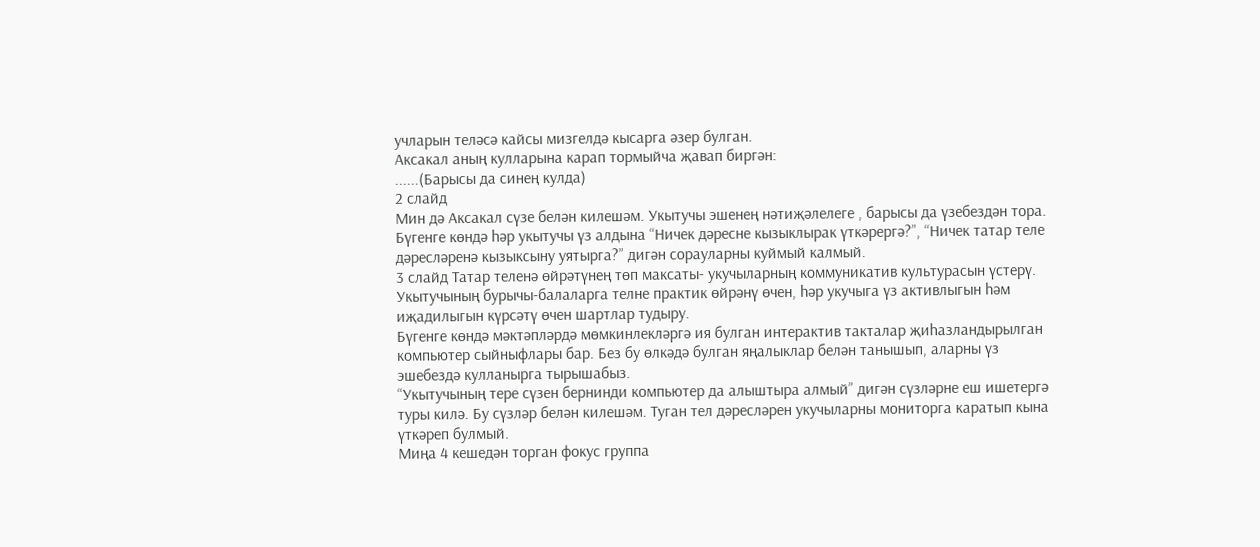учларын теләсә кайсы мизгелдә кысарга әзер булган.
Аксакал аның кулларына карап тормыйча җавап биргән:
......(Барысы да синең кулда)
2 слайд
Мин дә Аксакал сүзе белән килешәм. Укытучы эшенең нәтиҗәлелеге , барысы да үзебездән тора. Бүгенге көндә һәр укытучы үз алдына “Ничек дәресне кызыклырак үткәрергә?”, “Ничек татар теле дәресләренә кызыксыну уятырга?” дигән сорауларны куймый калмый.
3 слайд Татар теленә өйрәтүнең төп максаты- укучыларның коммуникатив культурасын үстерү. Укытучының бурычы-балаларга телне практик өйрәнү өчен, һәр укучыга үз активлыгын һәм иҗадилыгын күрсәтү өчен шартлар тудыру.
Бүгенге көндә мәктәпләрдә мөмкинлекләргә ия булган интерактив такталар җиһазландырылган компьютер сыйныфлары бар. Без бу өлкәдә булган яңалыклар белән танышып, аларны үз эшебездә кулланырга тырышабыз.
“Укытучының тере сүзен бернинди компьютер да алыштыра алмый” дигән сүзләрне еш ишетергә туры килә. Бу сүзләр белән килешәм. Туган тел дәресләрен укучыларны мониторга каратып кына үткәреп булмый.
Миңа 4 кешедән торган фокус группа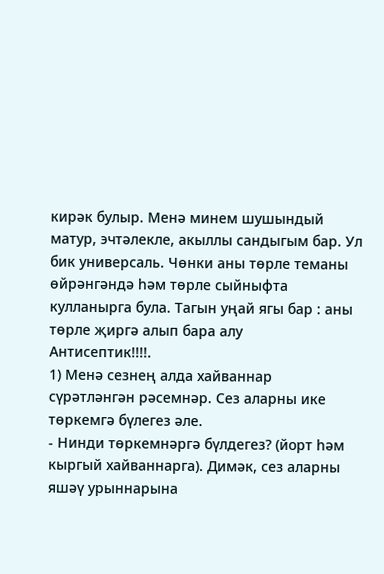кирәк булыр. Менә минем шушындый матур, эчтәлекле, акыллы сандыгым бар. Ул бик универсаль. Чөнки аны төрле теманы өйрәнгәндә һәм төрле сыйныфта кулланырга була. Тагын уңай ягы бар : аны төрле җиргә алып бара алу
Антисептик!!!!.
1) Менә сезнең алда хайваннар сүрәтләнгән рәсемнәр. Сез аларны ике төркемгә бүлегез әле.
- Нинди төркемнәргә бүлдегез? (йорт һәм кыргый хайваннарга). Димәк, сез аларны яшәү урыннарына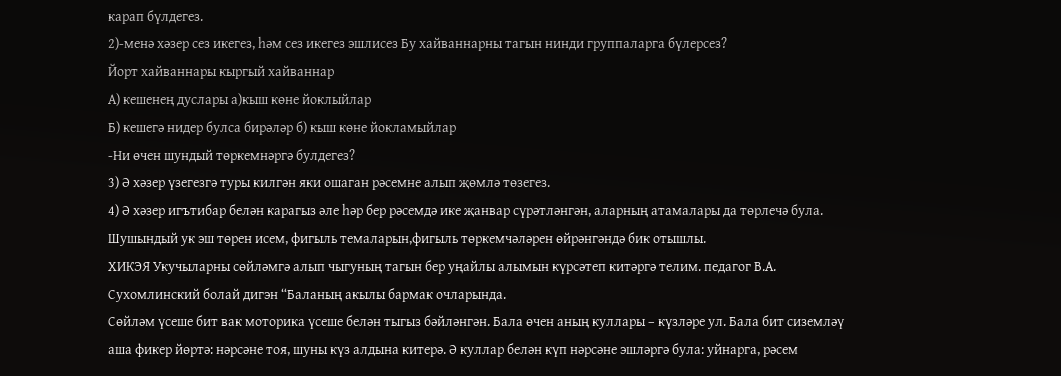карап бүлдегез.
2)-менә хәзер сез икегез, һәм сез икегез эшлисез Бу хайваннарны тагын нинди группаларга бүлерсез?
Йорт хайваннары кыргый хайваннар
А) кешенең дуслары а)кыш көне йоклыйлар
Б) кешегә нидер булса бирәләр б) кыш көне йокламыйлар
-Ни өчен шундый төркемнәргә булдегез?
3) Ә хәзер үзегезгә туры килгән яки ошаган рәсемне алып җөмлә төзегез.
4) Ә хәзер игътибар белән карагыз әле һәр бер рәсемдә ике җанвар сүрәтләнгән, аларның атамалары да төрлечә була.
Шушындый ук эш төрен исем, фигыль темаларын,фигыль төркемчәләрен өйрәнгәндә бик отышлы.
ХИКЭЯ Укучыларны сөйләмгә алып чыгуның тагын бер уңайлы алымын күрсәтеп китәргә телим. педагог В.А. Сухомлинский болай дигэн “Баланың акылы бармак очларында.
Сөйләм үсеше бит вак моторика үсеше белән тыгыз бәйләнгән. Бала өчен аның куллары – күзләре ул. Бала бит сиземләү аша фикер йөртә: нәрсәне тоя, шуны күз алдына китерә. Ә куллар белән күп нәрсәне эшләргә була: уйнарга, рәсем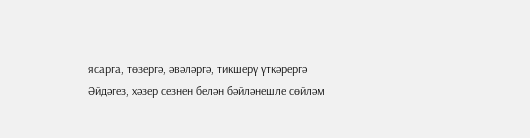ясарга, төзергә, әвәләргә, тикшерү үткәрергә
Әйдәгез, хәзер сезнен белән бәйләнешле сөйләм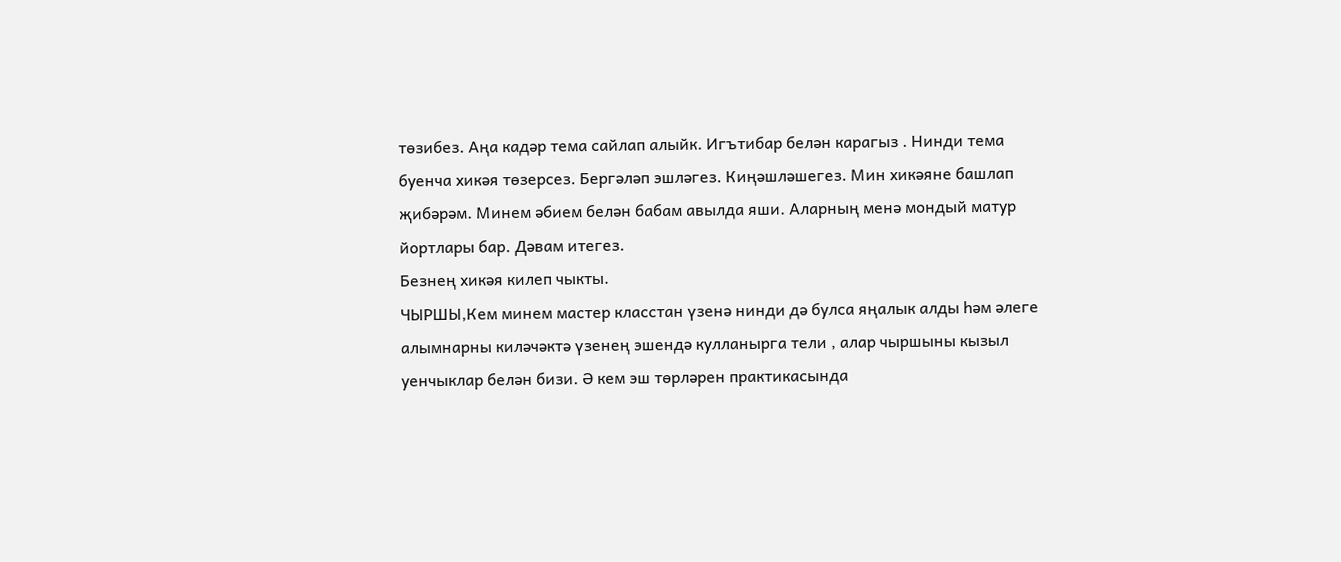төзибез. Аңа кадәр тема сайлап алыйк. Игътибар белән карагыз . Нинди тема буенча хикәя төзерсез. Бергәләп эшләгез. Киңәшләшегез. Мин хикәяне башлап җибәрәм. Минем әбием белән бабам авылда яши. Аларның менә мондый матур йортлары бар. Дәвам итегез.
Безнең хикәя килеп чыкты.
ЧЫРШЫ,Кем минем мастер класстан үзенә нинди дә булса яңалык алды һәм әлеге алымнарны киләчәктә үзенең эшендә кулланырга тели , алар чыршыны кызыл уенчыклар белән бизи. Ә кем эш төрләрен практикасында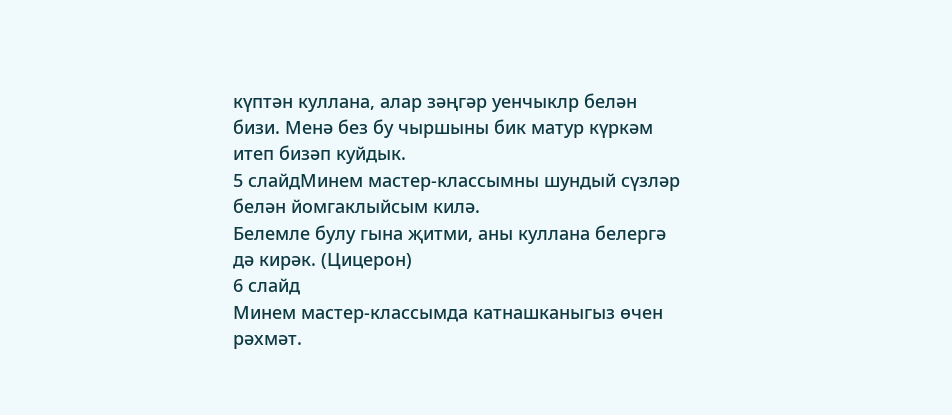күптән куллана, алар зәңгәр уенчыклр белән бизи. Менә без бу чыршыны бик матур күркәм итеп бизәп куйдык.
5 слайдМинем мастер-классымны шундый сүзләр белән йомгаклыйсым килә.
Белемле булу гына җитми, аны куллана белергә дә кирәк. (Цицерон)
6 слайд
Минем мастер-классымда катнашканыгыз өчен рәхмәт.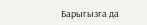Барыгызга да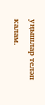уңышлар теләп калам.